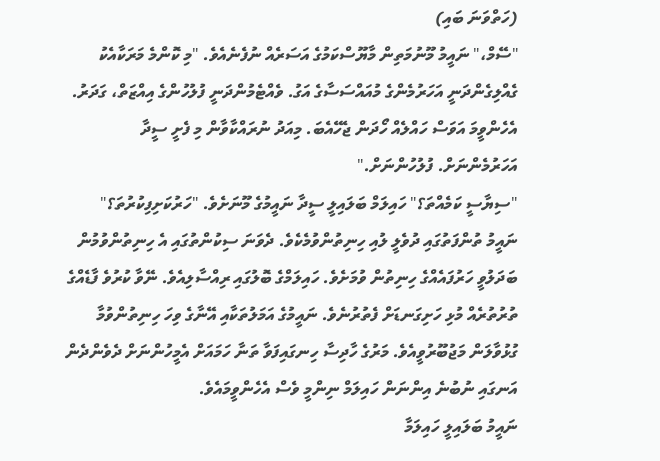(ހަތްވަނަ ބައި)
"ސޭމް،" ނައީމު މޫނުމަތިން މާޔޫސްކަމުގެ އަސަރެއް ނުފެނެއެވެ. "މި ކޮންމެ މަރަކާއެކު ގެއްލިގެންދަނީ އަހަރުމެންގެ މުއައްސަސާގެ އަގު. ވެއްޓެމުންދަނީ ފުލުހުންގެ އިއްޒަތް، ގަދަރު. އެހެންވީމަ އަވަސް ހައްލެއް ހޯދަން ޖެހޭއެބަ. މިއަދު ނުރައްކާވާން މި ފެށީ ސީދާ އަހަރުމެންނަށް. ފުލުހުންނަށް."
"ސިޔާސީ ކަމެއްތަ؟" ހައިލަމް ބަލައިލީ ސީދާ ނައީމުގެ މޫނަށެވެ. "ހަރުކަށިފިކުރުތަ؟"
ނައީމު ތުންފަތުގައި ދުވެލީ ލުއި ހިނިތުންވުމެކެވެ. ދެވަނަ ސިކުންތުގައި އެ ހިނިތުންވުމުން ބަދަލުވީ ހަރުފައެއްގެ ހިނިތުން ވުމަށެވެ. ހައިލަމްގެ ބޮލުގައި ރިއްސާލިއެވެ. ނޭވާ ކުރުވެ ފާޑެއްގެ ތުރުތުރެއް މުޅި ހަށިގަނޑަށް ފެތުރުނެވެ. ނައީމުގެ އަމަލުތަކާއި އޭނާގެ ވިހަ ހިނިތުންވުމާ ގުޅުވާލަން މަޖުބޫރުވީއެވެ. މަރުގެ ހާދިސާ ހިނގައިފަވާ ތަނާ ހަމައަށް އެމީހުންނަށް ދެވެންދެން އަނގައި ނުބުނެ އިންނަން ހައިލަމް ނިންމީ ވެސް އެހެންވީމައެވެ.
ނައީމު ބަލައިލީ ހައިލަމާ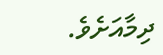ދިމާއަށެވެ.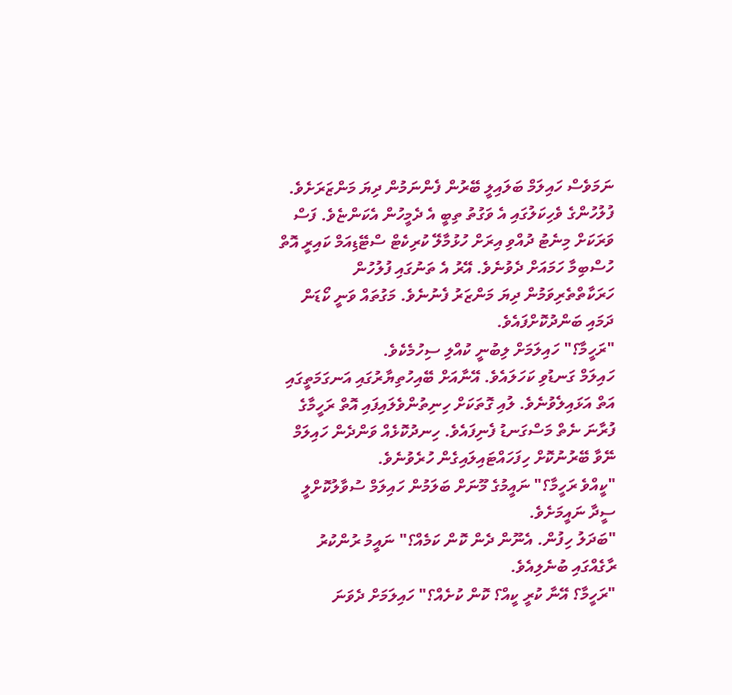ނަމަވެސް ހައިލަމް ބަލައިލީ ބޭރުން ފެންނަމުން ދިޔަ މަންޒަރަށެވެ. ފުލުހުންގެ ވެހިކަލުގައި އެ ވަގުތު ތިބީ އެ ދެމީހުން އެކަންޏެވެ. ފަސް ވަރަކަށް މިނެޓު ދުއްވި އިރަށް ހުޅުމާލޭ ކުރިކެޓް ސްޓޭޑިއަމް ކައިރީ އޮތް ހުސްބިމާ ހަމައަށް ދެވުނެވެ. އޭރު އެ ތަނުގައި ފުލުހުން ހަރަކާތްތެރިވަމުން ދިޔަ މަންޒަރު ފެނުނެވެ. މަގުތައް ވަނީ ކޯޑަން ދަމައި ބަންދުކޮށްފައެވެ.
"ރަހީމާ؟" ހައިލަމަށް ލިބުނީ ކުއްލި ސިހުމެކެވެ.
ހައިލަމް ގަނޑުވި ކަހަލައެވެ. އޭނާއަށް ބޭއިހުތިޔާރުގައި އަނގަމަތީގައި އަތް އަޅައިލެވުނެވެ. ލުއި ގޮތަކަށް ހިނިތުންވެލައިފައި އޮތް ރަހީމާގެ ފުރާނަ ނެތް މަސްގަނޑު ފެނިފައެވެ. ހިނދުކޮޅެއް ވަންދެން ހައިލަމް ނޭވާ ބޭރުނުކޮށް ހިފަހައްޓައިލައިގެން ހުރެވުނެވެ.
"ކީއްވެ ރަހީމާ؟" ނައީމުގެ މޫނަށް ބަލަމުން ހައިލަމް ސުވާލުކޮށްލީ ސީދާ ނައީމަށެވެ.
"ބަދަލު ހިފުން. އެނޫން ދެން ކޮން ކަމެއް؟" ނައީމު ރުންކުރު ރާގެއްގައި ބުނެލިއެވެ.
"ރަހީމާ؟ އޭނާ ކުރީ ކީއް؟ ކޮން ކުށެއް؟" ހައިލަމަށް ދެވަނަ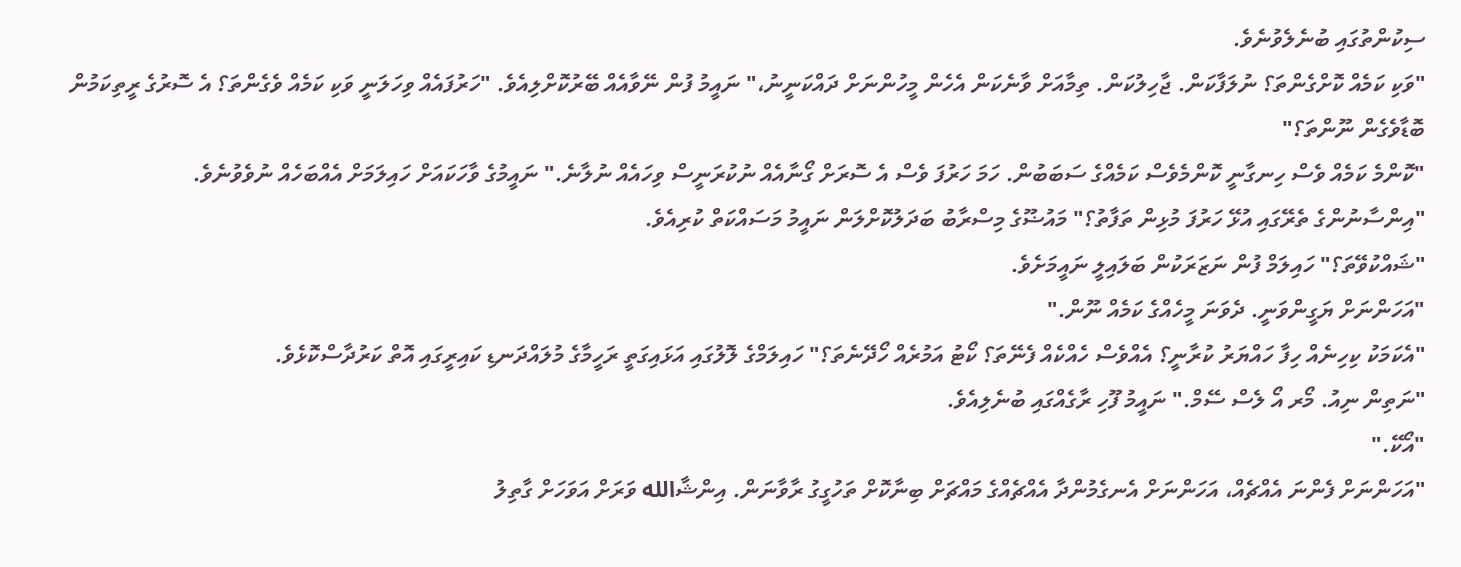ސިކުންތުގައި ބުނެލެވުނެވެ.
"ވަކި ކަމެއް ކޮށްގެންތަ؟ ނުލަފާކަން. ޖާހިލުކަން. ތިމާއަށް ވާނެކަން އެހެން މީހުންނަށް ދައްކަނީނު،" ނައީމު ފުން ނޭވާއެއް ބޭރުކޮށްލިއެވެ. "ހަރުފައެއް ވިހަލަނީ ވަކި ކަމެއް ވެގެންތަ؟ އެ ސޮރުގެ ރީތިކަމުން ބޮޑާވެގެން ނޫންތަ؟"
"ކޮންމެ ކަމެއް ވެސް ހިނގާނީ ކޮންމެވެސް ކަމެއްގެ ސަބަބުން. ހަމަ ހަރުފަ ވެސް އެ ސޮރަށް ގޯނާއެއް ނުކުރަނީސް ވިހައެއް ނުލާނެ." ނައީމުގެ ވާހަކައަށް ހައިލަމަށް އެއްބަހެއް ނުވެވުނެވެ.
"އިންސާނުންގެ ތެރޭގައި އުޅޭ ހަރުފަ މުޅިން ތަފާތު؟" މައުޟޫގެ މިސްރާބު ބަދަލުކޮށްލަން ނައީމު މަސައްކަތް ކުރިއެވެ.
"ޝައްކުވޭތަ؟" ހައިލަމް ފުން ނަޒަރަކުން ބަލައިލީ ނައީމަށެވެ.
"އަހަންނަށް ޔަގީންވަނީ. ދެވަނަ މީހެއްގެ ކަމެއް ނޫން."
"އެކަމަކު ކިހިނެއް ހިފާ ހައްޔަރު ކުރާނީ؟ އެއްވެސް ހެއްކެއް ފެނޭތަ؟ ކޯޓު އަމުރެއް ހޯދޭނެތަ؟" ހައިލަމްގެ ލޮލުގައި އަޅައިގަތީ ރަހީމާގެ މުލައްދަނޑި ކައިރީގައި އޮތް ކަރުދާސްކޮޅެވެ.
"ނަތިން ނިއު. މޯރ އޯ ލެސް ސޭމް." ނައީމު ފޫހި ރާގެއްގައި ބުނެލިއެވެ.
"އޯކޭ."
"އަހަންނަށް ފެންނަ އެއްޗެއް، އަހަންނަށް އެނގެމުންދާ އެއްޗެއްގެ މައްޗަށް ބިނާކޮށް ތަހުގީގު ރާވާނަން. އިންޝާالله ވަރަށް އަވަހަށް ގާތިލު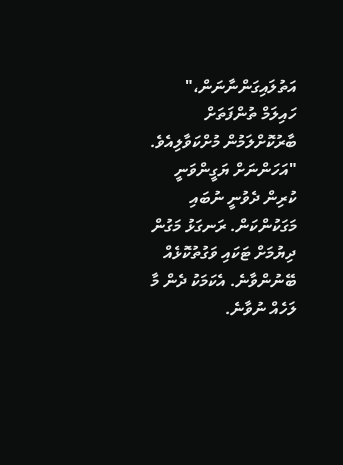އަތުލައިގަންނާނަން،" ހައިލަމް ތުންފަތަށް ބާރުކޮށްލަމުން މުށްކަވާލިއެވެ. "އަހަންނަށް ޔަގީންވަނީ ކުރިން ދެވުނީ ނުބައި މަގަކުންކަން. ރަނގަޅު މަގުން ދިޔުމަށް ޓަކައި ވަގުތުކޮޅެއް ބޭނުންވާނެ. އެކަމަކު ދެން މާ ލަހެއް ނުވާނެ.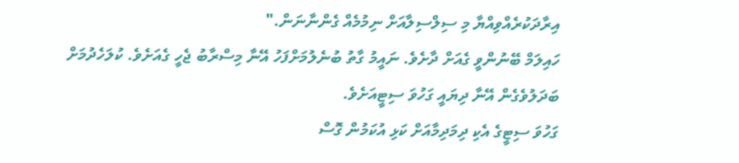އިރާދަކުރެއްވިއްޔާ މި ސިލްސިލާއަށް ނިމުމެއް ގެންނާނަން."
ހައިލަމް ބޭނުންވީ ގެއަށް ދާށެވެ. ނައީމު ގާތު ބުނެލުމަށްފަހު އޭނާ މިސްރާބު ޖެހީ ގެއަށެވެ. ކުލަހެދުމަށް ބަދަލުވެގެން އޭނާ ދިޔައީ ގަހުވަ ސިޓީއަށެވެ.
ގަހުވަ ސިޓީގެ އެކި ދިމަދިމާއަށް ކަޅި އުކަމުން ގޮސް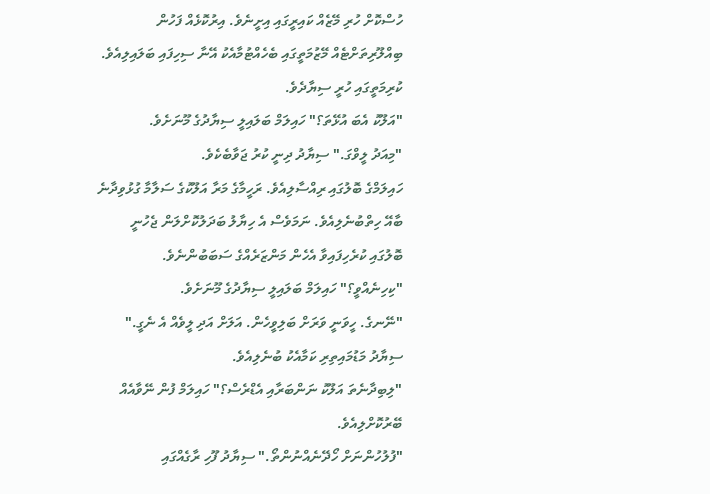ހުސްކޮށް ހުރި މޭޒެއް ކައިރީގައި އިށީނެވެ. އިރުކޮޅެއް ފަހުން ބިއްލޫރިތަށްޓެއް މޭޒުމަތީގައި ބެހެއްޓުމާއެކު އޭނާ ސިހިފައި ބަލައިލިއެވެ. ކުރިމަތީގައި ހުރީ ސިޔާދެވެ.
"އަލޫކު އެބަ އުޅޭތަ؟" ހައިލަމް ބަލައިލީ ސިޔާދުގެ މޫނަށެވެ.
"މިއަދު ލީވްގަ." ސިޔާދު ދިނީ ކުރު ޖަވާބެކެވެ.
ހައިލަމްގެ ބޮލުގައި ރިއްސާލިއެވެ. ރަހީމާގެ މަރާ އަލޫކުގެ ސަލާމާ ގުޅުވިދާނެ ބާއޭ ހިތްބުނެލިއެވެ. ނަމަވެސް އެ ހިޔާލު ބަދަލުކޮށްލަން ޖެހުނީ ބޮލުގައި ކުރެހިފައިވާ އެހެން މަންޒަރެއްގެ ސަބަބުންނެވެ.
"ކިހިނެއްވީ؟" ހައިލަމް ބަލައިލީ ސިޔާދުގެ މޫނަށެވެ.
"ނޭނގެ. ހީވަނީ ވަރަށް ބަލިވީހެން. އަލަށް އަދި ލީވެއް އެ ނެގީ." ސިޔާދު މަޑުމައިތިރި ކަމާއެކު ބުނެލިއެވެ.
"ލިބިދާނެތަ އަލޫކު ނަންބަރާއި އެޑްރެސް؟" ހައިލަމް ފުން ނޭވާއެއް ބޭރުކޮށްލިއެވެ.
"ފުލުހުންނަށް ހޯދޭނެއްނުންތޯ." ސިޔާދު ފޫހި ރާގެއްގައި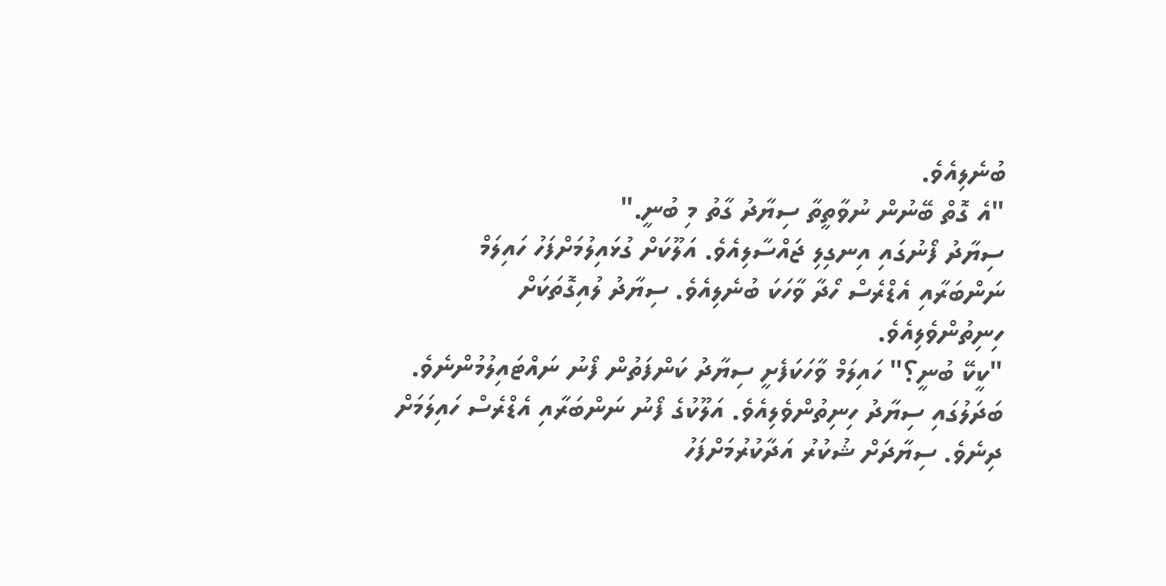ބުނެލިއެވެ.
"އެ ގޮތް ބޭނުން ނުވާތީތާ ސިޔާދު ގާތު މި ބުނީ."
ސިޔާދު ފޯނުގައި އިނގިލި ޖައްސާލިއެވެ. އަލޫކަށް ގުޅައިލުމަށްފަހު ހައިލަމް ނަންބަރާއި އެޑްރެސް ހޯދާ ވާހަކަ ބުނެލިއެވެ. ސިޔާދު ލުއިގޮތަކަށް ހިނިތުންވެލިއެވެ.
"ކީކޭ ބުނީ؟" ހައިލަމް ވާހަކަފެށީ ސިޔާދު ކަންފަތުން ފޯނު ނައްޓައިލުމުންނެވެ.
ބަދަލުގައި ސިޔާދު ހިނިތުންވެލިއެވެ. އަލޫކުގެ ފޯނު ނަންބަރާއި އެޑްރެސް ހައިލަމަށް ދިނެވެ. ސިޔާދަށް ޝުކުރު އަދާކުރުމަށްފަހު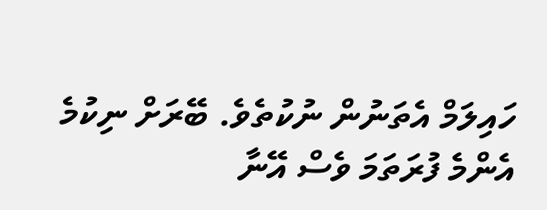ހައިލަމް އެތަނުން ނުކުތެވެ. ބޭރަށް ނިކުމެ އެންމެ ފުރަތަމަ ވެސް އޭނާ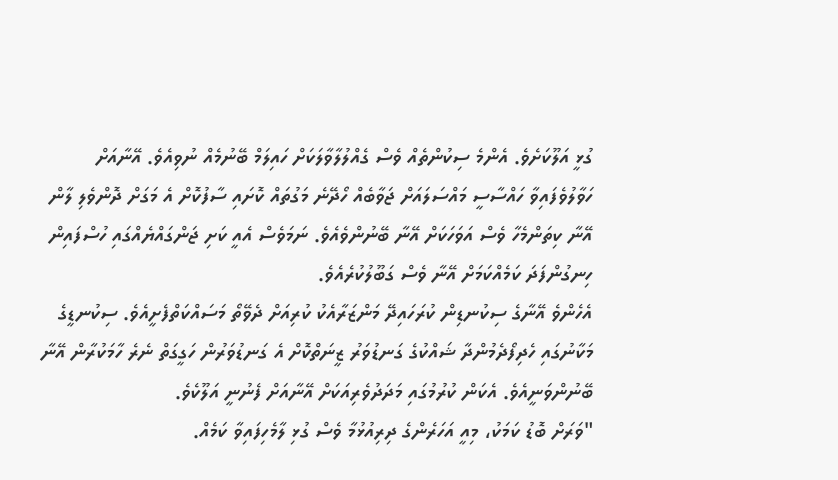ގުޅީ އަލޫކަށެވެ. އެންމެ ސިކުންތެއް ވެސް ގެއްލުލާވާލަކަށް ހައިލަމް ބޭނުމެއް ނުވިއެވެ. އޭނާއަށް ހަވާލުވެފައިވާ ހައްސާސީ މައްސަލައަށް ޖަވާބެއް ހޯދޭނެ މަގުތައް ކޮށައި ސާފުކޮށް އެ މަގަށް ދޮންވެލި ލާން އޭނާ ކިތަންމެހާ ވެސް އަވަހަކަށް އޭނާ ބޭނުންވެއެވެ. ނަމަވެސް އެއީ ކަށި ޖަންގައްޔެއްގައި ހުސްފައިން ހިނގުންފަދަ ކަމެއްކަމަށް އޭނާ ވެސް ގަބޫލުކުރެއެވެ.
އެހެންވެ އޭނާގެ ސިކުނޑިން ކުރަހައިދޭ މަންޒަރާއެކު ކުރިއަށް ދެވޭތޯ މަސައްކަތްފެށީއެވެ. ސިކުނޑީގެ މަކާނުގައި ހެދިފޯދެމުންދާ ޝައްކުގެ ގަނޑުވަރު ޒީނަތްކޮށް އެ ގަނޑުވަރުން ހަގީގަތް ނެރެ ހާމަކުރާން އޭނާ ބޭނުންވަނީއެވެ. އެކަން ކުރުމުގައި މަދަދުވެރިއަކަށް އޭނާއަށް ފެނުނީ އަލޫކެވެ.
"ވަރަށް ބޮޑު ކަމަކު، މިއީ އަހަރެންގެ ދިރިއުޅުމާ ވެސް ގުޅި ލާމެހިފައިވާ ކަމެއް.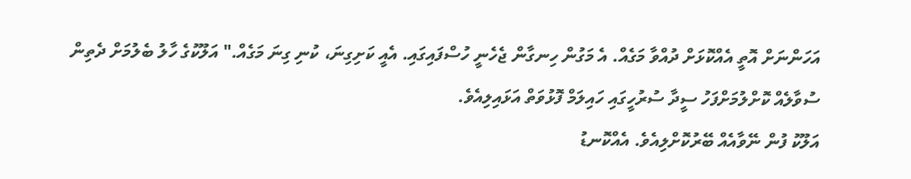އަހަންނަށް އޮތީ އެއްކޮޅަށް ދުއްވާ މަގެއް. އެ މަގުން ހިނގާން ޖެހެނީ ހުސްފައިގައި. އެއީ ކަށިގިނަ، ކުނި ގިނަ މަގެއް." އަލޫކުގެ ހާލު ބެލުމަށް ދެތިން ސުވާލެއް ކޮށްލުމަށްފަހު ސީދާ ސުރުހީގައި ހައިލަމް ފޮޅުވަތް އަޅައިލިއެވެ.
އަލޫކު ފުން ނޭވާއެއް ބޭރުކޮށްލިއެވެ. އެއްކޮނޑު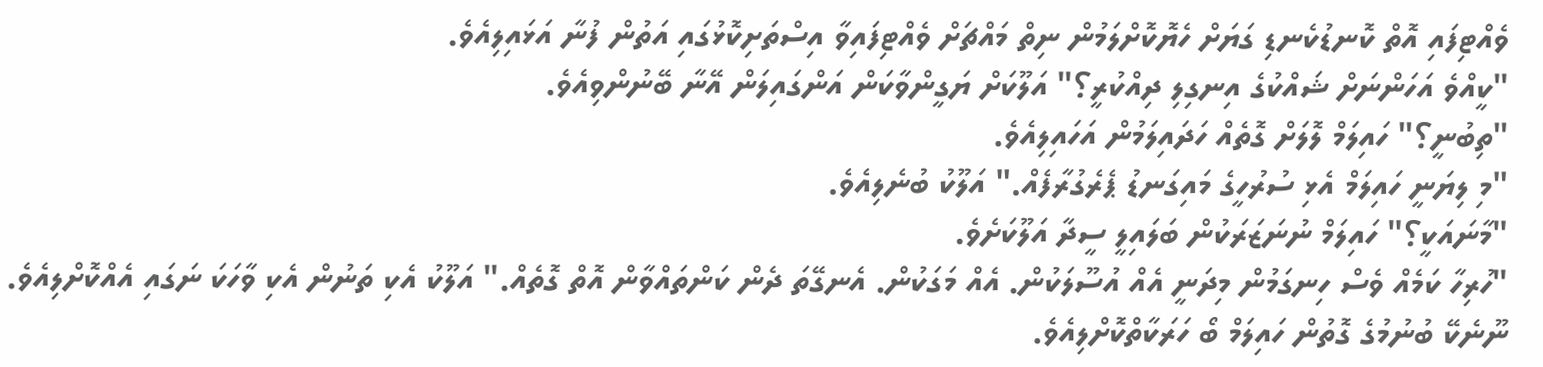ވެއްޓިފައި އޮތް ކޮނޑުކެނޑި ގަޔަށް ހެޔޮކޮށްލަމުން ނިތް މައްޗަށް ވެއްޓިފައިވާ އިސްތަށިކޮޅުގައި އަތުން ފުނާ އަޅައިލިއެވެ.
"ކީއްވެ އަހަންނަށް ޝައްކުގެ އިނގިލި ދިއްކުރީ؟" އަލޫކަށް ޔަގީންވާކަން އަންގައިލަން އޭނާ ބޭނުންވިއެވެ.
"ތިބުނީ؟" ހައިލަމް ލޮލަށް ގޮތެއް ހަދައިލަމުން އަހައިލިއެވެ.
"މި ލިޔަނީ ހައިލަމް އެޅި ސުރުހީގެ މައިގަނޑު ޕެރެގުރާފެއް." އަލޫކު ބުނެލިއެވެ.
"މާނައަކީ؟" ހައިލަމް ނުނަޒަރަކުން ބަލައިލީ ސީދާ އަލޫކަށެވެ.
"ހުރިހާ ކަމެއް ވެސް ހިނގަމުން މިދަނީ އެއް އުސޫލަކުން. އެއް މަގަކުން. އެނގޭތަ ދެން ކަންތައްވާން އޮތް ގޮތެއް." އަލޫކު އެކި ތަނުން އެކި ވާހަކަ ނަގައި އެއްކޮށްލިއެވެ.
ނޫނެކޭ ބުނުމުގެ ގޮތުން ހައިލަމް ބޯ ހަރަކާތްކޮށްލިއެވެ.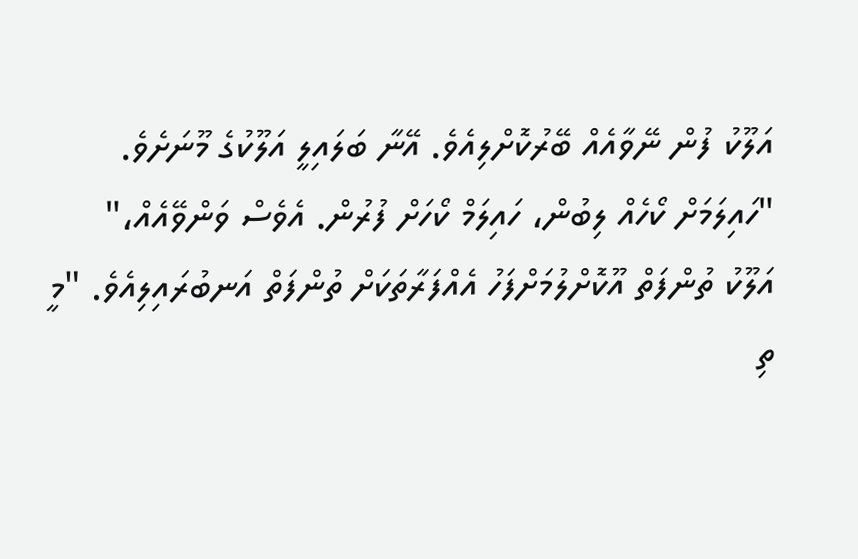އަލޫކު ފުން ނޭވާއެއް ބޭރުކޮށްލިއެވެ. އޭނާ ބަލައިލީ އަލޫކުގެ މޫނަށެވެ.
"ހައިލަމަށް ކޯހެއް ލިބުން، ހައިލަމް ކޯހަށް ފުރުން. އެވެސް ވަންވޭއެއް،" އަލޫކު ތުންފަތް އޫކޮށްލުމަށްފަހު އެއްފަރާތަކަށް ތުންފަތް އަނބުރައިލިއެވެ. "މީ ތި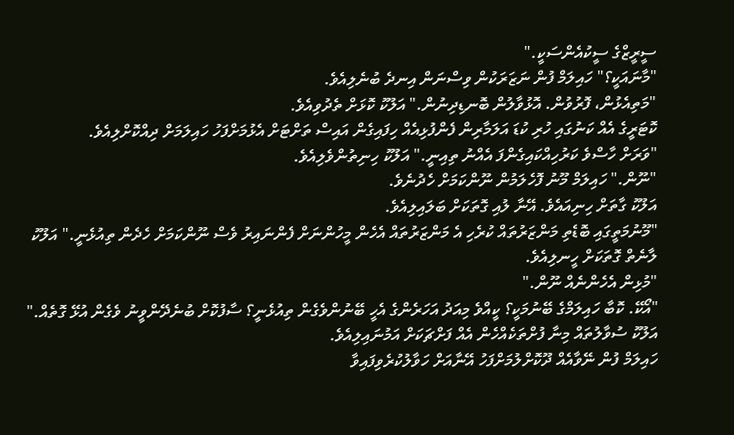ސީރީޒްގެ ސީކުއެންސަކީ."
"މާނައަކީ؟" ހައިލަމް ފުން ނަޒަރަކުން ވިސްނަން އިނދެ ބުނެލިއެވެ.
"މަތިއެޅުން، ފޮރުވުން. އޮޅުވާލުން ބޮނޑިދިނުން." އަލޫކު ކޮޅަށް ތެދުވިއެވެ.
ކޮޓަރީގެ އެއް ކަނުގައި ހުރި ކުޑަ އަލަމާރިން ފެންފުޅިއެއް ހިފައިގެން އައިސް ތަށްޓަށް އެޅުމަށްފަހު ހައިލަމަށް ދިއްކޮށްލިއެވެ.
"ވަރަށް ހާސްވެ ކަރުހިއްކައިގެންފަ އެއްނު ތިއިނީ." އަލޫކު ހިނިތުންވެލިއެވެ.
"ނޫން." ހައިލަމް މޫނު ފޮހެލަމުން ނޫންކަމަށް ހެދުނެވެ.
އަލޫކު ގާތަށް ހިނިއައެވެ. އޭނާ ލުއި ގޮތަކަށް ބަލައިލިއެވެ.
"މޫނުމަތީގައި ބޮޑެތި މަންޒަރުތައް ކުރެހި އެ މަންޒަރުތައް އެހެން މީހުންނަށް ފެންނައިރު ވެސް ނޫންކަމަށް ހެދެން ތިއުޅެނީ." އަލޫކު ލާނެތް ގޮތަކަށް ހީނލިއެވެ.
"މުޅިން އެހެންނެއް ނޫން."
"އޯކޭ. ކޮބާ ހައިލަމްގެ ބޭނުމަކީ؟ ކީއްވެ މިއަދު އަހަރެންގެ އެހީ ބޭނުންވެގެން ތިއުޅެނީ؟ ސާފުކޮށް ބުނެދޭންވީނު ވެގެން އުޅޭ ގޮތެއް." އަލޫކު ސުވާލުތައް މިނާ ފުށްތަކެއްހެން އެއް ފަށްޗަކަށް އަމުނައިލިއެވެ.
ހައިލަމް ފުން ނޭވާއެއް ދޫކޮށްލުމަށްފަހު އޭނާއަށް ހަވާލުކުރެވިފައިވާ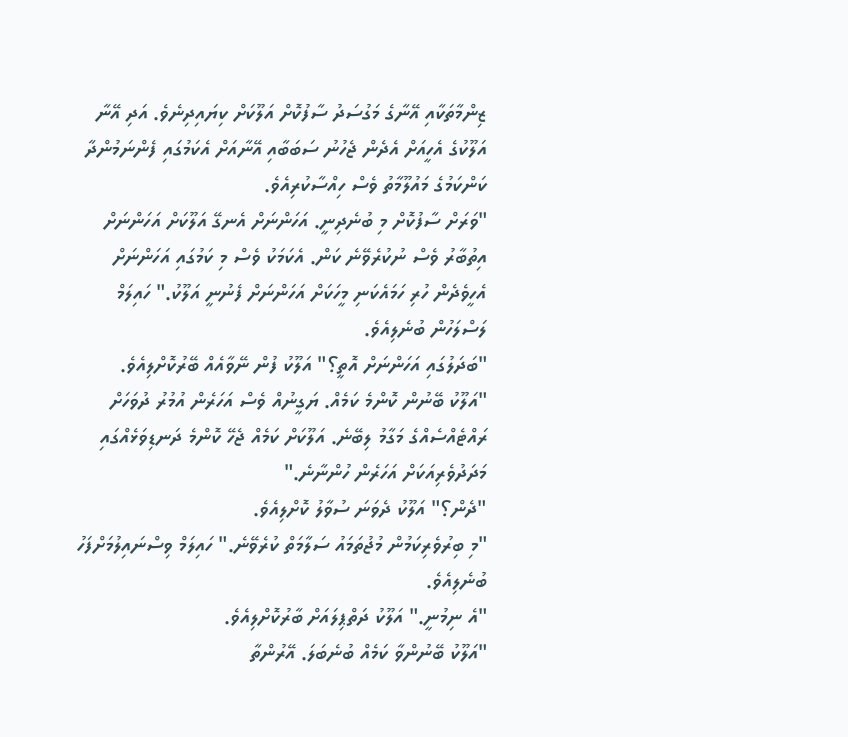ޒިންމާތަކާއި އޭނާގެ މަގުސަދު ސާފުކޮށް އަލޫކަށް ކިޔައިދިނެވެ. އަދި އޭނާ އަލޫކުގެ އެހީއަށް އެދެން ޖެހުނު ސަބަބާއި އޭނާއަށް އެކަމުގައި ފެންނަމުންދާ ކަންކަމުގެ މައުލޫމާތު ވެސް ހިއްސާކުރިއެވެ.
"ވަރަށް ސާފުކޮށް މި ބުނެދިނީ. އަހަންނަށް އެނގޭ އަލޫކަށް އަހަންނަށް އިތުބާރު ވެސް ނުކުރެވޭނެ ކަން. އެކަމަކު ވެސް މި ކަމުގައި އަހަންނަށް އެހީވެދެން ހުރި ހަމައެކަނި މީހަކަށް އަހަންނަށް ފެނުނީ އަލޫކު." ހައިލަމް ލަސްލަހުން ބުނެލިއެވެ.
"ބަދަލުގައި އަހަންނަށް އޮތީ؟" އަލޫކު ފުން ނޭވާއެއް ބޭރުކޮށްލިއެވެ.
"އަލޫކު ބޭނުން ކޮންމެ ކަމެއް. ޔަގީނުއް ވެސް އަހަރެން އުމުރު ދުވަހަށް ރައްޓެއްސެއްގެ މަގާމު ލިބޭނެ. އަލޫކަށް ކަމެއް ޖެހޭ ކޮންމެ ދަނޑިވަޅެއްގައި މަދަދުވެރިއަކަށް އަހަރެން ހުންނާނެ."
"ދެން؟" އަލޫކު ދެވަނަ ސުވާލު ކޮށްލިއެވެ.
"މި ބިރުވެރިކަމުން މުޖުތަމައު ސަލާމަތް ކުރެވޭނެ." ހައިލަމް ވިސްނައިލުމަށްފަހު ބުނެލިއެވެ.
"އެ ނިމުނީ." އަލޫކު ދަތްޕިލައަށް ބާރުކޮށްލިއެވެ.
"އަލޫކު ބޭނުންވާ ކަމެއް ބުނެބަލަ. އޭރުންތާ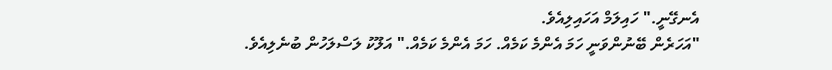އެނގޭނީ." ހައިލަމް އަހައިލިއެވެ.
"އަހަރެން ބޭނުންވަނީ ހަމަ އެންމެ ކަމެއް. ހަމަ އެންމެ ކަމެއް." އަލޫކު ލަސްލަހުން ބުނެލިއެވެ.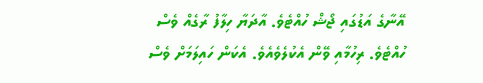އޭނާގެ އަޑުގައި ޖޯޝް ހުއްޓެވެ. އާދަޔާ ހިލާފު ރާގެއް ވެސް ހުއްޓެވެ. ރިހުމާއި ވޭން އެކުލެވެއެވެ. އެކަން ހައިލަމަށް ވެސް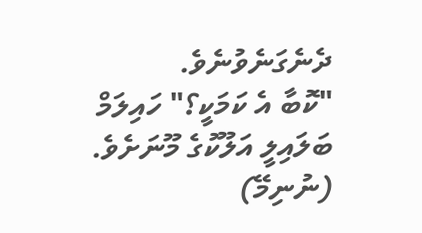ދެނެގަނެވުނެވެ.
"ކޮބާ އެ ކަމަކީ؟" ހައިލަމް ބަލައިލީ އަލޫކުގެ މޫނަށެވެ.
(ނުނިމޭ)